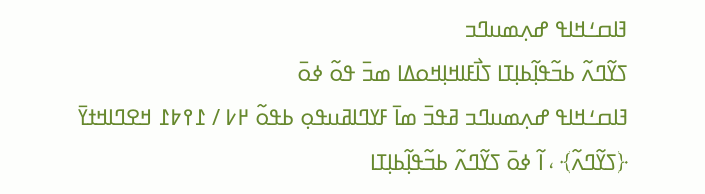ߔߊߛߑߞߊߟ ߝߍ߲ߘߎߣߏ
ߖߌ߬ߣߍ߬ ߕߏ߬ߟߊ߲߬ߕߊ߲ߠߊ ߖߊ߯ߓߊߞߊ߲ߞߋߡߊ ߘߏ߫ ߟߋ߬ ߦߋ߫
ߔߊߛߑߞߊߟ ߝߍ߲ߘߎߣߏ ߥߟߏ߫ ߘߊ߫ ߓߌߣߊߥߎߟߋ߲ ߕߟߋ߬ ߂߇ / ߁߉߈߁ ߞߐߣߊߞߙߌ߫ ﴿ߖߌ߬ߣߍ߬﴾ ، ߊ߬ ߦߋ߫ ߖߌ߬ߣߍ߬ ߕߏ߬ߟߊ߲߬ߕߊ߲ߠߊ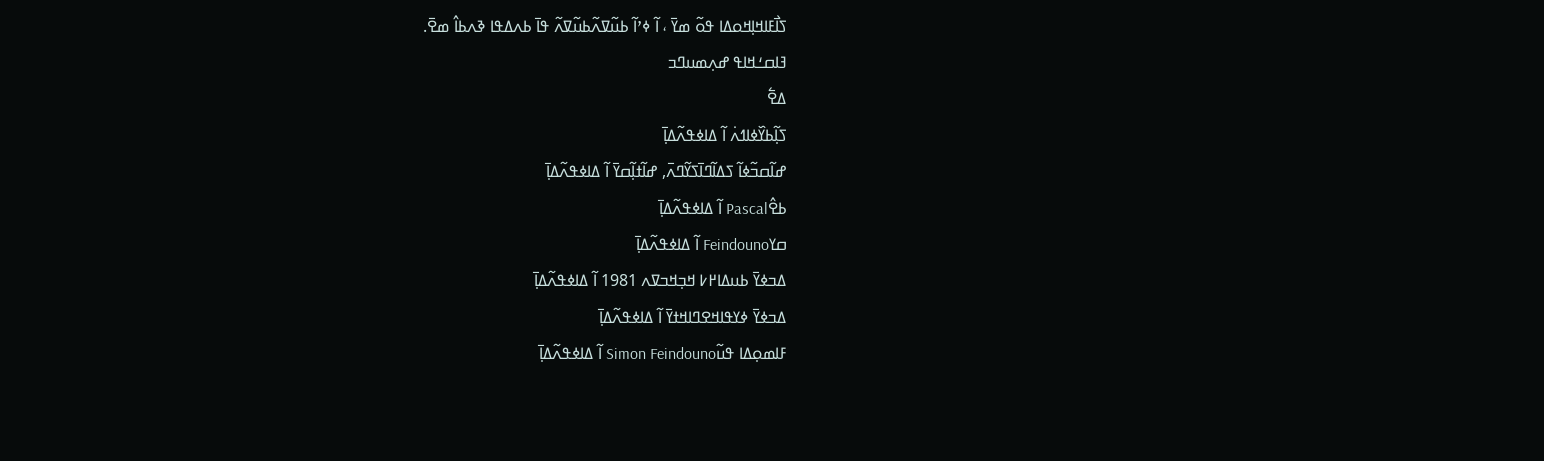ߖߊ߯ߓߊߞߊ߲ߞߋߡߊ ߟߋ߬ ߘߌ߫ ، ߊ߬ ߦߴߊ߬ ߕߎ߬ߜߍ߬ߕߎ߬ߜߍ߬ ߟߊ߫ ߕߍߡߟߊ ߢߍߕߊ߮ ߘߐ߫.
ߔߊߛߑߞߊߟ ߝߍ߲ߘߎߣߏ
ߡߐ߱
ߖߊ߲߬ߕߌ߰ߦߊߗߍ߭ ߊ߬ ߡߊߦߟߍ߬ߡߊ߲߫
ߝߊ߬ߛߏ߬ߦߊ߬ ߖߡߊ߬ߣߊ߫ߖߌ߬ߣߍ߫, ߝߊ߬ߙߊ߲߬ߛߌ߫ ߊ߬ ߡߊߦߟߍ߬ߡߊ߲߫
ߕߐ߮Pascal ߊ߬ ߡߊߦߟߍ߬ߡߊ߲߫
ߛߌFeindouno ߊ߬ ߡߊߦߟߍ߬ߡߊ߲߫
ߡߏߦߌ߫ ߕߎߡߊ߂߇ ߞߏ߲ߞߏߜߍ 1981 ߊ߬ ߡߊߦߟߍ߬ߡߊ߲߫
ߡߏߦߌ߫ ߦߌߟߊߞߐߣߊߞߙߌ߫ ߊ߬ ߡߊߦߟߍ߬ߡߊ߲߫
ߓߊߘߋ߲ߡߊ ߟߎ߬Simon Feindouno ߊ߬ ߡߊߦߟߍ߬ߡߊ߲߫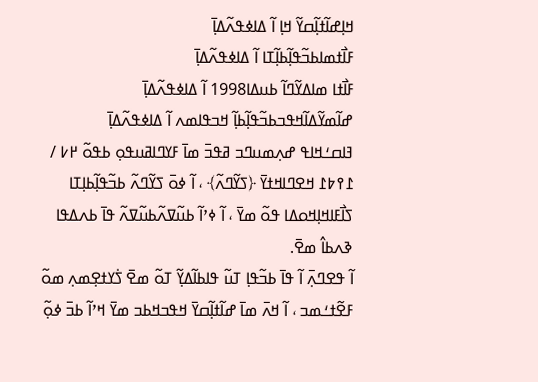ߞߊ߲ߝߊ߬ߙߊ߲߬ߛߌ߬ ߞߊ߲ ߊ߬ ߡߊߦߟߍ߬ߡߊ߲߫
ߓߊ߯ߙߘߊߕߏ߬ߟߊ߲߬ߕߊ߲߬ߠߊ ߊ߬ ߡߊߦߟߍ߬ߡߊ߲߫
ߓߊ߯ߙߊ ߘߊߡߌ߬ߣߊ߬ ߕߎߡߊ1998 ߊ߬ ߡߊߦߟߍ߬ߡߊ߲߫
ߝߊ߬ߘߌ߬ߡߊ߬ߞߟߏߕߏ߬ߟߊ߲߬ߕߊ߲߬ ߞߏߟߊߘߍ ߊ߬ ߡߊߦߟߍ߬ߡߊ߲߫
ߔߊߛߑߞߊߟ ߝߍ߲ߘߎߣߏ ߥߟߏ߫ ߘߊ߫ ߓߌߣߊߥߎߟߋ߲ ߕߟߋ߬ ߂߇ / ߁߉߈߁ ߞߐߣߊߞߙߌ߫ ﴿ߖߌ߬ߣߍ߬﴾ ، ߊ߬ ߦߋ߫ ߖߌ߬ߣߍ߬ ߕߏ߬ߟߊ߲߬ߕߊ߲ߠߊ ߖߊ߯ߓߊߞߊ߲ߞߋߡߊ ߟߋ߬ ߘߌ߫ ، ߊ߬ ߦߴߊ߬ ߕߎ߬ߜߍ߬ߕߎ߬ߜߍ߬ ߟߊ߫ ߕߍߡߟߊ ߢߍߕߊ߮ ߘߐ߫.
ߊ߬ ߟߐߣߍ߲߫ ߊ߬ ߟߊ߫ ߕߏ߬ߟߊ߲ ߠߎ߬ ߟߊߕߊ߬ߡߌ߲߬ ߠߋ߬ ߘߐ߫ ߖ߭ߌߙߐ߲ߘߍ߲ ߘߋ߬ ߓߐ߬ߙߑߘߏ ، ߊ߬ ߞߍ߫ ߘߊ߫ ߝߊ߬ߙߊ߲߬ߛߌ߫ ߞߟߏߞߕߏ ߘߌ߫ ߞߴߊ߬ ߕߏ߫ ߦߋ߲߬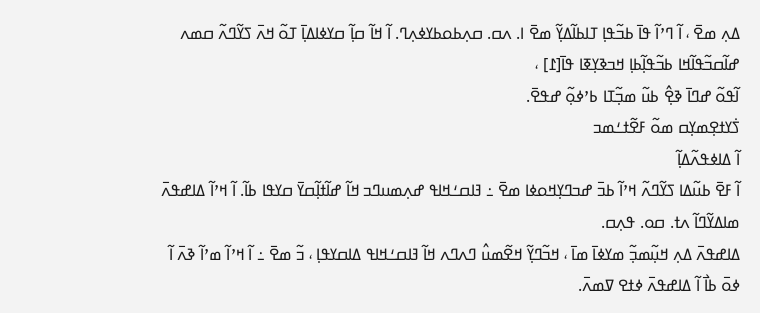ߡߍ߲ ߘߐ߫ ، ߊ߬ ߣߴߊ߬ ߟߊ߫ ߕߏ߬ߟߊ߲ ߠߊߕߊ߬ߡߌ߲߬ ߘߐ߫ ߊ. ߍߛ. ߛߍ߲ߕߋߕߌߦߍ߲ߣ. ߊ߬ ߞߊ߬ ߛߊ߲߬ ߛߌߦߊߡߊ߲߫ ߠߋ߬ ߞߍ߫ ߖߌ߬ߣߍ߬ ߛߘߍ ߝߊ߬ߛߏ߬ߟߊ߬ߞߊ ߕߏ߬ߟߊ߲߬ߕߊ߲ ߞߏߢߌ߲ߧߊ ߟߊ߫[߁] ،
ߊ߬ߟߋ߬ ߝߣߊ߫ ߢߐ߲߮ ߕߎ߬ ߘߏ߲߬ߠߊ ߕߴߦߋ߲߬ ߝߟߐ߫.
ߖ߭ߌߙߐ߲ߘߌ߲ߛ ߘߋ߬ ߓߐ߬ߙߑߘߏ
ߊ߬ ߡߊߦߟߍ߬ߡߊ߲߬
ߊ߬ ߓߐ߫ ߕߎ߬ߡߊ ߖߌ߬ߣߍ߬ ߞߴߊ߬ ߕߏ߫ ߝߏߣߌ߲ߞߋߦߊ ߘߐ߫ ߸ ߔߊߛߑߞߊߟ ߝߍ߲ߘߎߣߏ ߞߊ߬ ߝߊ߬ߙߊ߲߬ߛߌ߫ ߛߌߟߊ ߕߊ߬. ߊ߬ ߞߴߊ߬ ߡߊߝߟߍ߫ ߘߊߡߌ߬ߣߊ߬ ߍߙ. ߛߋ. ߟߍ߲ߛ.
ߡߊߝߟߍ߫ ߡߍ߲ ߞߎ߲߬ߘߏ߲߬ ߘߌߦߊ߫ ߘߊ߫ ، ߞߏ߬ߣߌ߲߬ ߞߐ߬ߘߎ߮ ߣߍߣߍ ߞߊ߬ ߔߊߛߑߞߊߟ ߡߊߛߌߟߊ߲ ، ߏ߬ ߘߐ߫ ߸ ߊ߬ ߞߴߊ߬ ߘߴߊ߬ ߢߍ߫ ߊ߬ ߦߋ߫ ߕߊ߯ ߊ߬ ߡߊߝߟߍ߫ ߦߙߐ ߜߘߍ߫.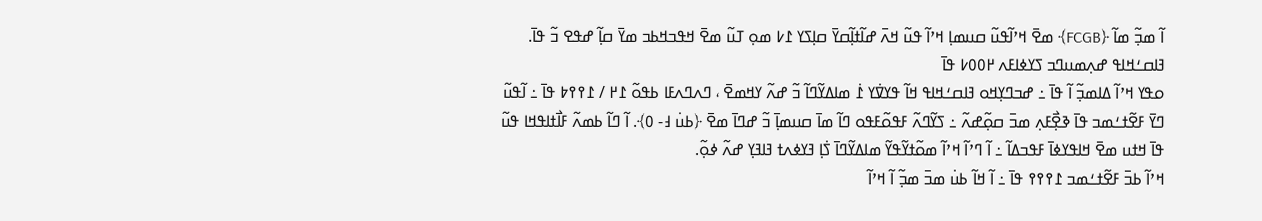ߊ߬ ߘߏ߲߬ ߘߊ߬ ﴿FCGB﴾ ߘߐ߫ ߞߴߊ߬ߟߎ߬ ߛߎߘߊ߲ ߞߴߊ߬ ߟߎ߬ ߞߍ߫ ߝߊ߬ߙߊ߲߬ߛߌ߫ ߛߊ߲ߖߌ ߁߇ ߘߋ߲ ߠߎ߬ ߘߐ߫ ߞߟߏߞߕߏ ߘߌ߫ ߛߊ߲߬ ߝߟߐ ߏ߬ ߟߊ߫.
ߔߊߛߑߞߊߟ ߝߍ߲ߘߎߣߏ ߖߌߦߊߓߍ ߂߀߀߇ ߟߊ߫
ߋߟߌ ߞߴߊ߬ ߡߊߘߏ߲߬ ߊ߬ ߟߊ߫ ߸ ߝߏߣߌ߲ߞߋ ߔߊߛߑߞߊߟ ߞߊ߬ ߟߌߜ߭ߌ ߁߭ ߘߊߡߌ߬ߣߊ߬ ߏ߬ ߝߍ߬ ߌߞߘߐ߫ ، ߣߍߣߍߓߊ ߕߟߋ߬ ߁߂ / ߁߉߉߈ ߟߊ߫ ߸ ߊ߬ߟߎ߬ ߣߌ߫ ߓߐ߬ߙߑߘߏ ߟߊ߫ ߢߐ߲߯ߓߍ߲ ߘߏ߫ ߛߋ߲߬ߝߍ߬ ߸ ߖߌ߬ߣߍ߬ ߓߟߋ߬ߓߟߋ ߣߊ߬ ߘߊ߫ ߛߎߘߊ߲߫ ߏ߬ ߝߣߊ߫ ߘߐ߫ ﴿ߕߎ߭ ߃- ߀﴾. ߊ߬ ߣߊ߬ ߕߘߍ߬ ߓߊ߯ߙߊߟߞߊ ߟߎ߬ ߟߊ߫ ߞߙߎ ߘߐ߫ ߞߊߟߌߦߊ߫ ߓߟߏߡߊ߬ ߸ ߊ߬ ߣߴߊ߬ ߞߴߊ߬ ߘߋ߬ߙߌ߬ߟߌ߬ ߘߊߡߌ߬ߣߊ߫ ߖ߭ߊ߲ ߔߌߦߍߙ ߔߊߔߌ߲ ߝߍ߬ ߦߋ߲߬.
ߞߴߊ߬ ߕߏ߫ ߓߐ߬ߙߑߘߏ ߁߉߉߉ ߟߊ߫ ߸ ߊ߬ ߞߊ߬ ߕߎ߭ ߘߏ߫ ߘߏ߲߬ ߊ߬ ߞߴߊ߬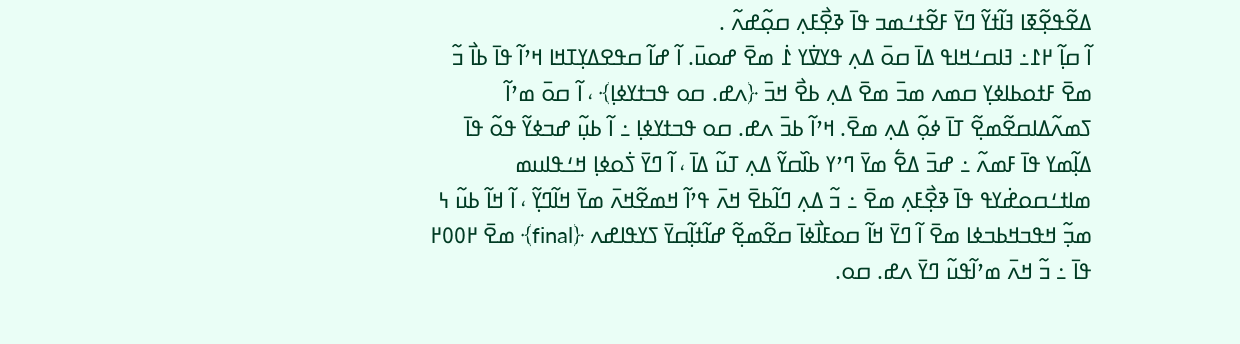ߡߐ߬ߟߐ߲߬ߧߊ ߔߊ߬ߙߌ߬ ߣߌ߫ ߓߐ߬ߙߑߘߏ ߟߊ߫ ߢߐ߲߯ߓߍ߲ ߛߋ߲߬ߝߍ߬ .
ߊ߬ ߛߊ߲߬ ߂߁߸ ߔߊߛߑߞߊߟ ߡߊ߫ ߛߋ߫ ߡߍ߲ ߟߌߜ߭ߌ ߁߭ ߘߐ߫ ߝߋߎ߫. ߊ߬ ߝߊ߬ ߛߟߐߡߌ߲ߠߞߊ ߞߴߊ߬ ߟߊ߫ ߕߊ߯ ߏ߬ ߘߐ߫ ߓߙߋߕߊߦߌ߲ ߛߘߍ ߘߏ߫ ߘߐ߫ ߡߍ߲ ߕߐ߯ ߞߏ߫ ﴿ߍߝ. ߛߋ ߟߏߙߌߦߊ߲﴾ ، ߊ߬ ߛߋ߫ ߘߴߊ߬ ߖߘߍ߬ߡߊߛߐ߬ߘߐ߲߬ ߠߊ߫ ߦߋ߲߬ ߡߍ߲ ߘߐ߫. ߞߴߊ߬ ߕߏ߫ ߍߝ. ߛߋ ߟߏߙߌߦߊ߲ ߸ ߊ߬ ߕߎ߲߬ ߝߏߦߌ߬ ߟߋ߬ ߟߊ߫ ߡߊ߲߬ߘߌ ߟߊ߫ ߓߘߍ߬ ߸ ߝߏ߫ ߡߐ߱ ߘߌ߫ ߣߴߌ ߕߊ߰ߛߌ߬ ߡߍ߲ ߠߎ߬ ߡߊ߫ ، ߊ߬ ߣߌ߫ ߖ߭ߋߦߊ߲ ߞߑߟߊߎߘ ߘߊߙߑߛߋߝ߭ߌߟ ߟߊ߫ ߢߐ߲߯ߓߍ߲ ߘߐ߫ ߸ ߏ߬ ߡߍ߲ ߣߊ߬ߕߐ߫ ߞߍ߫ ߟߴߊ߬ ߞߘߐ߬ߞߍ߫ ߘߌ߫ ߞߊ߬ߣߌ߲߬ ، ߊ߬ ߞߊ߬ ߕߎ߬ ߆ ߘߏ߲߬ ߞߟߏߞߕߏߦߊ ߘߐ߫ ߊ߬ ߣߌ߫ ߞߊ߬ ߛߋߓߊ߯ߦߊ߫ ߛߐ߬ߘߐ߲߬ ߝߊ߬ߙߊ߲߬ߛߌ߫ ߖߌߟߊߝߍ ﴿final﴾ ߘߐ߫ ߂߀߀߂ ߟߊ߫ ߸ ߏ߬ ߞߍ߫ ߘߴߊ߬ߟߎ߬ ߣߌ߫ ߍߝ. ߛߋ.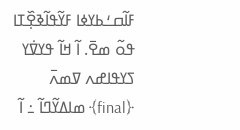ߓߊ߬ߛߑߕߌߦߊ ߓߌ߬ߟߊ߬ߢߐ߲߰ߠߊ ߟߋ߬ ߘߐ߫. ߊ߬ ߞߊ߬ ߟߌߜ߭ߌ ߖߌߟߊߝߍ ߜߘߍ߫ ﴿final﴾ ߘߊߡߌ߬ߣߊ߬ ߸ ߊ߬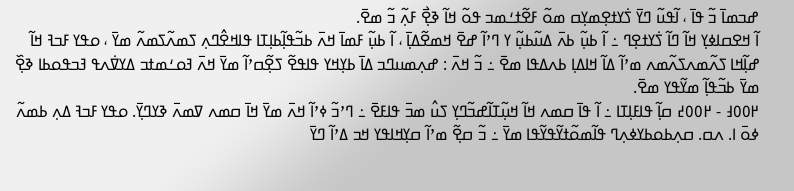ߝߏߘߊ߫ ߏ߬ ߟߊ߫ ، ߊ߬ߟߎ߬ ߣߌ߫ ߖ߭ߌߙߐ߲ߘߌ߲ߛ ߘߋ߬ ߓߐ߬ߙߑߘߏ ߟߋ߬ ߞߊ߬ ߢߐ߲߯ ߓߍ߲߬ ߏ߬ ߘߐ߫.
ߊ߬ ߞߐߛߊߦߌ߲ ߞߊ߬ ߣߊ߬ ߖ߭ߌߙߐ߲ߣ ߸ ߊ߬ ߕߎ߲߬ ߕߍ߫ ߡߎ߬ߕߎ߲߬ ߌ ߣߴߊ߬ ߝߐ߫ ߞߘߐ߬ߡߊ߲߫ ، ߊ߬ ߕߎ߲߬ ߓߘߊ߫ ߞߍ߫ ߕߏ߬ߟߊ߲߬ߕߊ߲ߠߊ ߟߊߞߐ߮ߣߍ߲ ߖߘߍ߬ߖߘߍ߬ ߘߌ߫ ، ߋߟߌ ߓߏߔ ߞߊ߬ ߝߊ߲߬ߞߊ ߖߍ߬ߘߍߖߍ߬ߘߍ ߘߴߊ߬ ߡߊ߬ ߞߊߡߊ߲ ߕߍߡߟߊ ߘߐ߫ ߸ ߏ߬ ߞߍ߫ : ߝߍ߲ߘߎߣߏ ߡߊ߫ ߕߌ߲ߞߌ ߟߊߟߐ߬ ߖߐ߲߬ߛߴߊ߬ ߘߌ߫ ߞߍ߫ ߔߋߑߘߙߏ ߡߌߜ߭ߍߟ ߔߏߟߋߕߊ ߢߐ߲߰ ߘߌ߫ ߕߏ߬ߟߊ߲߬ ߘߌ߬ߟߌ ߘߐ߫.
߂߀߀߃ - ߂߀߀߄ ߛߊ߲߬ ߟߊߓߊ߲ߠߊ ߸ ߊ߬ ߟߊ߫ ߛߘߍ ߞߊ߬ ߞߎ߲߬ߠߊ߬ߝߏ߬ߣߌ߲ ߖߎ߮ ߘߏ߫ ߟߊߓߐ߫ ߸ ߣߴߏ߬ ߦߴߊ߬ ߞߍ߫ ߘߌ߫ ߞߊ߫ ߛߘߍ ߜߘߍ߫ ߢߌߣߌ߲߫. ߋߟߌ ߓߏߔ ߡߍ߲ ߕߘߍ߬ ߦߋ߫ ߊ. ߍߛ. ߛߍ߲ߕߋߕߌߦߍ߲ߣ ߟߊ߬ߘߋ߬ߙߌ߬ߟߌ߬ߟߊ ߘߌ߫ ߸ ߏ߬ ߛߐ߲߬ ߘߴߊ߬ ߛߌ߲ߞߊߟߌ ߞߏ ߡߴߊ߬ ߣߌ߫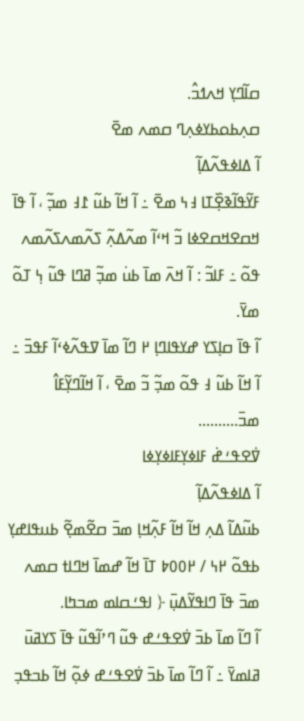ߛߊ߬ߣߌ߲ ߞߍߗߏ߮.
ߛߍ߲ߕߋߕߌߦߍ߲ߣ ߛߘߍ ߘߐ߫
ߊ߬ ߡߊߦߟߍ߬ߡߊ߲߬
ߓߌ߬ߟߊ߬ߢߐ߲߰ߠߊ ߃߆ ߘߐ߫ ߸ ߊ߬ ߞߊ߬ ߕߎ߬ ߁߃ ߘߏ߲߬ ، ߊ߬ ߟߊ߫ ߞߛߐߞߛߐߦߊ ߏ߬ ߞߵߊ߬ ߘߍ߬ߡߍ߲߬ ߖߍ߬ߘߍߖߍ߬ߘߍ ߟߋ߬ ߸ ߓߊߏ߬ : ߊ߬ ߞߍ߫ ߘߊ߫ ߕߎ߭ ߘߏ߲߬ ߥߣߊ ߟߎ߬ ߆߲ ߠߋ߬ ߘߌ߫.
ߊ߬ ߟߊ߫ ߛߊ߲ߖߌ ߝߌߟߊߣߊ߲ ߂ ߣߊ߬ ߘߊ߫ ߜߟߍ߬ߦߵߊ߬ ߓߟߏ߫ ߸ ߊ߬ ߞߊ߬ ߕߎ߬ ߃ ߟߋ߬ ߘߏ߲߬ ߏ߬ ߘߐ߫ ، ߊ߬ ߞߊ߬ߣߌ߲߬ߓߊ߮ ߘߏ߫..........
ߜ߭ߐߟߑߝ߭ ߓߊߦߌ߲ߓߊߦߌ߲ߦߊ
ߊ߬ ߡߊߦߟߍ߬ߡߊ߲߬
ߕߎ߬ߡߊ߬ ߡߍ߲ ߞߊ߬ ߞߊ߬ ߓߍ߲߬ߞߊ߲ ߘߏ߫ ߛߐ߬ߘߐ߲߬ ߕߎߟߊߝߌ߲ ߕߟߋ߬ ߂߆ / ߂߀߀߈ ߠߊ߫ ߞߊ߬ ߝߘߊ߫ ߞߣߊߙ ߛߘߍ ߘߏ߫ ߟߊ߫ ߣߊߟߌ߬ߡߎ߲߫ ﴿ ߊߟߑߛߊߘ ߘߏߤߊ.
ߊ߬ ߣߊ߬ ߘߊ߫ ߕߏ߫ ߜ߭ߐߟߑߝ ߟߎ߬ ߣߴߊ߬ߟߎ߬ ߟߊ߫ ߖߌߥߎ߫ ߥߊߘߌ߫ ߸ ߊ߬ ߣߊ߬ ߘߊ߫ ߕߏ߫ ߜ߭ߐߟߑߝ ߦߋ߲߬ ߞߊ߬ ߕߏߟߏ߲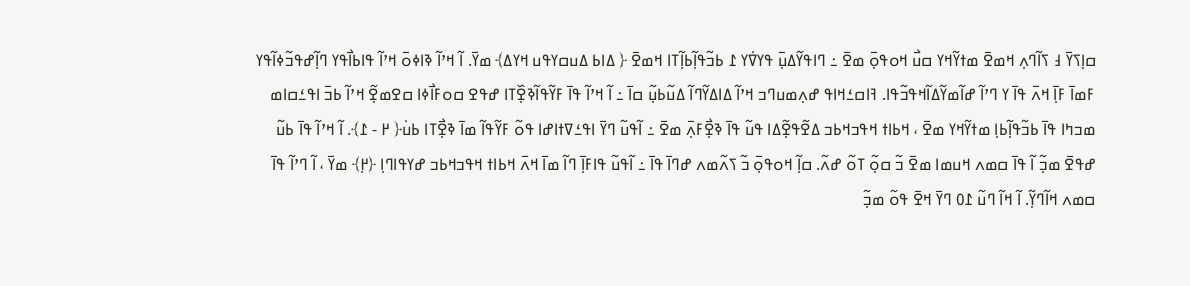ߛߊ߲ߖߌ߫ ߃ ߖߊ߬ߣߍ߲ ߞߘߐ߫ ߘߙߌ߬ߞߌ ߛߎ߯ ߞߋߟߋ߲߫ ߘߐ߫ ߸ ߣߊߟߌ߬ߡߎ߲߫ ߟߌߜ߭ߌ ߁ ߕߏ߬ߟߊ߲߬ߕߊ߲߬ߠߊ ߞߘߐ߫ ﴿ ߡߊߕ ߡߎߛߌߟߎ ߞߌߡ﴾ ߘߌ߫. ߊ߬ ߞߴߊ߬ ߢߊߦߋ߫ ߞߴߊ߬ ߟߊߕߊ߯ߟߌ ߣߊ߲߬ߝߟߏ߬ߦߊ߬ߟߌ ߓߘߊ߫ ߓߊ߲߫ ߞߍ߫ ߟߊ߫ ߌ ߣߴߊ߬ ߝߊ߬ߘߌ߬ߡߊ߬ߞߟߏ߬ߟߊ. ߔߊߛߑߞߊߟ ߝߍ߲ߘߎߣߏ ߞߴߊ߬ ߡߊߡߌ߬ߣߊ߬ ߡߎ߬ߕߎ߲߬ ߛߊ߫ ߸ ߊ߬ ߞߴߊ߬ ߟߊ߫ ߓߌ߬ߟߊ߬ߢߐ߲߰ߠߊ ߝߟߐ ߛߋߓߊ߯ߦߊ ߛߐߘߐ߲߬ ߞߴߊ߬ ߕߏ߫ ߊߟߑߛߊߘ ߘߏߤߊ ߟߊ߫ ߕߏ߬ߟߊ߲߬ߕߊ߲ ߘߙߌ߬ߞߌ ߘߐ߫ ، ߞߕߊߙ ߞߟߏߞߕߏ ߡߐ߬ߟߐ߲߬ߡߊ ߟߎ߬ ߟߊ߫ ߢߐ߲߯ߓߍ߲߫ ߘߐ߫ ߸ ߊ߬ߟߎ߬ ߣߌ߫ ߊߟߑߜߙߊߝߊ ߟߋ߬ ߓߌ߬ߟߊ߬ ߘߊ߫ ߢߐ߲߯ߠߊ ߕߎ߭﴿ ߂ - ߁﴾. ߊ߬ ߞߴߊ߬ ߟߊ߫ ߕߎ߬ ߝߟߐ߫ ߘߏ߲߬ ߊ߬ ߟߊ߫ ߛߘߍ ߞߎߘߊ ߘߐ߫ ߏ߬ ߛߋ߲߬ ߠߋ߬ ߝߍ߬. ߛߊ߲߬ ߞߋߟߋ߲߫ ߏ߬ ߖߍ߬ߘߍ ߝߣߊ߫ ߟߊ߫ ߸ ߊ߬ߟߎ߬ ߟߊߓߊ߲߫ ߣߊ߬ ߘߊ߫ ߞߍ߫ ߞߕߊߙ ߞߟߏߞߕߏ ߝߌߟߊߣߊ߲ ﴿߂߲﴾ ߘߌ߫ ، ߊ߬ ߣߴߊ߬ ߟߊ߫ ߛߘߍ ߞߊ߬ߣߌ߲߬. ߊ߬ ߞߊ߬ ߣߎ߬ ߁߀ ߣߌ߫ ߞߐ߫ ߟߋ߬ ߘߏ߲߬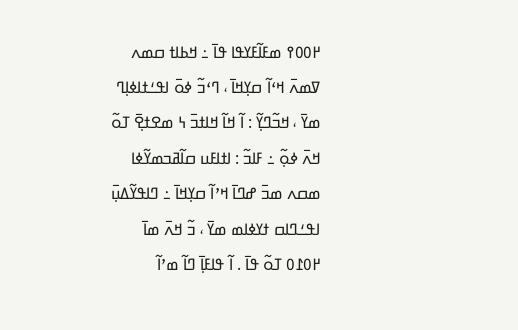߂߀߀߉ ߘߓߊ߬ߓߌߟߊ ߟߊ߫ ߸ ߞߕߊߙ ߛߘߍ ߜߘߍ߫ ߞߵߊ߬ ߛߌ߲ߞߊ߫ ، ߣߵߏ߬ ߦߋ߫ ߊߟߑߙߊߦߊ߲ߣ ߘߌ߫ ، ߞߏ߬ߣߌ߲߬ : ߊ߬ ߞߊ߬ ߞߊߙߏ߫ ߆ ߘߐߙߐ߲߫ ߠߋ߬ ߞߍ߫ ߦߋ߲߬ ߸ ߓߊߏ߬ : ߊߙߊߓߎ ߛߊ߬ߥߏߘߌ߬ߦߊ ߘߛߍ ߘߏ߫ ߝߣߊ߫ ߞߴߊ߬ ߛߌ߲ߞߊ߫ ߸ ߣߊߟߌ߬ߡߎ߲߫ ߊߟߑߣߊߛ ߙߌߦߊߘ ߘߌ߫ ، ߏ߬ ߞߍ߫ ߘߊ߫ ߂߀߁߀ ߠߋ߬ ߟߊ߫ . ߊ߬ ߟߊߓߊ߲߫ ߣߊ߬ ߘߴߊ߬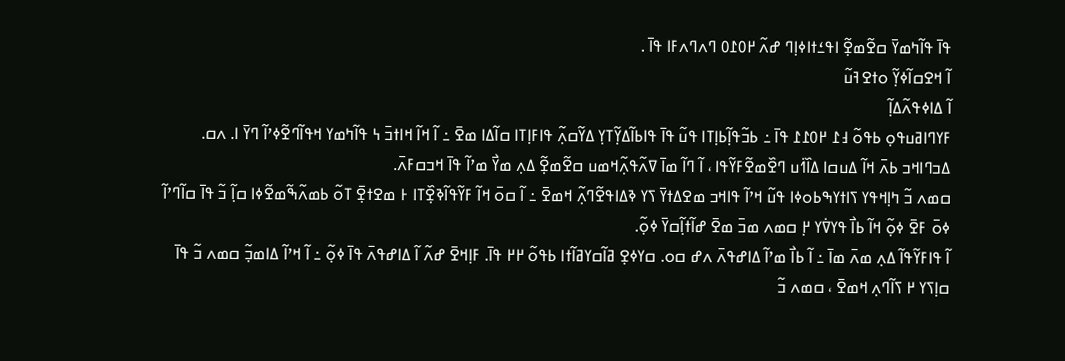ߟߊ߫ ߟߊ߬ߤߘߌ߫ ߛߐ߬ߘߐ߲߬ ߊߟߑߙߊߦߊ߲ߣ ߝߍ߬ ߂߀߁߀ ߣߍߣߍߓߊ ߟߊ߫ .
ߊ߬ ߞߐߛߊ߬ߦߌ߲߬ ߋߙߐߔߎ߬
ߊ߬ ߡߊߦߟߍ߬ߡߊ߲߬
ߓߌߣߊߥߎߟߋ߲ ߕߟߋ߬ ߃߁ ߂߀߁߁ ߟߊ߫ ߸ ߕߏ߬ߟߊ߲߬ߕߊ߲ߠߊ ߟߎ߬ ߟߊ߫ ߟߊߕߊ߬ߡߌ߲߬ߠߌ߲ ߡߌ߬ߛߍ߲߬ ߟߊߓߊ߲ߠߊ ߛߊ߬ߡߊ ߘߐ߫ ߸ ߊ߬ ߞߊ߬ ߞߊߙߏ߫ ߆ ߟߊ߬ߤߘߌ ߞߟߊ߬ߣߐ߬ߦߴߊ߬ ߣߌ߫ ߊ. ߍߛ. ߡߏߣߊߞߏ ߕߍ߫ ߞߊ߬ ߡߎߛߊ ߡߊ߰ߗ߭ߎ ߣߐ߰ߘߐ߬ߓߌ߬ߟߊ ، ߊ߬ ߣߊ߬ ߘߊ߫ ߜߍ߬ߟߍ߲߬ߞߘߎ ߛߐ߬ߘߐ߲߬ ߡߍ߲ ߘߌ߯ ߘߴߊ߬ ߟߊ߫ ߞߏߛߓߍ߫.
ߛߘߍ ߏ߬ ߤߊ߲ߞߟߌ ߖߊߙߌߒߕߋߦߊ ߟߎ߬ ߞߴߊ߬ ߟߊߞߏ ߘߐߡߙߌ߫ ߖߌ ߢߡߊߟߐ߬ߣߍ߲߬ ߞߘߐ߫ ߸ ߊ߬ ߛߋ߫ ߞߊ߬ ߓߌ߬ߟߊ߬ߢߐ߲߰ߠߊ ߅ ߘߐߙߐ߲߫ ߠߋ߬ ߕߘߍ߬ߒ߬ߘߐ߬ߦߊ ߛߊ߲߬ ߏ߬ ߟߊ߫ ߛߊ߬ߣߴߊ߬ ߦߋ߫ ߓߐ߫ ߦߋ߲߬ ߞߊ߬ ߕߊ߯ ߟߌߜ߭ߌ ߂߲ ߛߘߍ ߘߏ߫ ߘߐ߫ ߝߊ߬ߙߊ߲߬ߛߌ߫ ߦߋ߲߬.
ߊ߬ ߟߊߓߌ߬ߟߊ߬ ߡߍ߲ ߘߍ߫ ߘߊ߫ ߸ ߊ߬ ߕߊ߯ ߘߴߊ߬ ߡߊߝߟߍ߫ ߍߝ ߛߋ. ߛߌߦߐ߲ ߥߊ߬ߛߌߥߊ߬ߙߊ ߕߟߋ߬ ߂߂ ߟߊ߫. ߓߊ߲ߞߐ߫ ߝߍ߬ ߊ߬ ߡߊߝߟߍ߫ ߟߊ߫ ߦߋ߲߬ ߸ ߊ߬ ߞߴߊ߬ ߡߊߘߏ߲߬ ߛߘߍ ߏ߬ ߟߊ߫ ߛߊ߲ߖߌ ߂ ߖߊ߬ߣߍ߲ ߞߘߐ߫ ، ߛߘߍ ߏ߬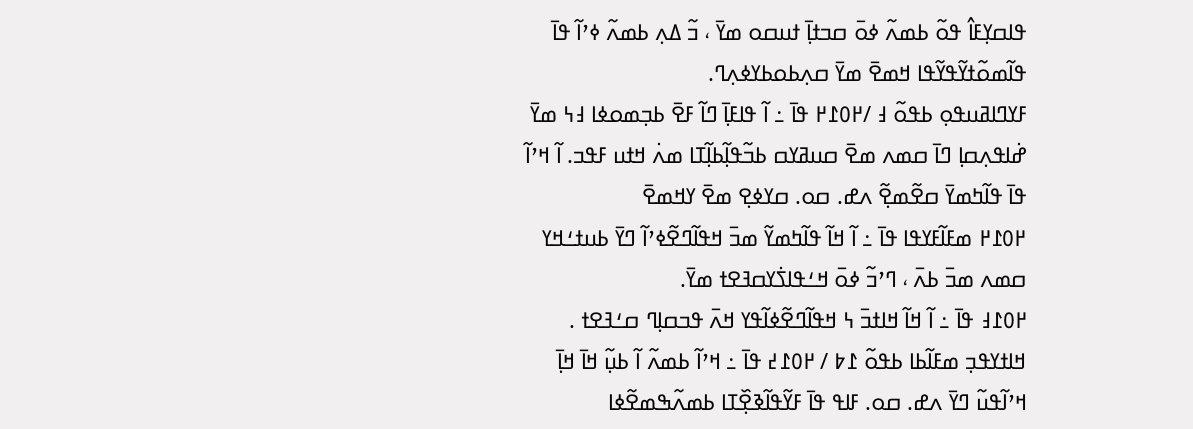ߟߊߛߌ߲ߓߊ߮ ߟߋ߬ ߕߘߍ߬ ߦߋ߫ ߛߏߙߊ߲߫ ߙߎߛߋ ߘߌ߫ ، ߏ߬ ߡߍ߲ ߕߘߍ߬ ߦߴߊ߬ ߟߊ߫ ߟߊ߬ߘߋ߬ߙߌ߬ߟߌ߬ߟߊ ߞߘߐ߫ ߘߌ߫ ߛߍ߲ߕߋߕߌߦߍ߲ߣ.
ߓߌߣߊߥߎߟߋ߲ ߕߟߋ߬ ߃ /߂߀߁߂ ߟߊ߫ ߸ ߊ߬ ߟߊߓߊ߲߫ ߣߊ߬ ߓߐ߫ ߕߏ߲ߘߋߦߊ ߃߆ ߘߌ߫ ߝ߭ߊߟߍ߲ߛߊ߲ ߣߊ߫ ߛߘߍ ߘߐ߫ ߛߎߥߌߛ ߕߏ߬ߟߊ߲߬ߕߊ߲߬ߠߊ ߘߍ߭ ߞߙߎ ߓߟߏ. ߊ߬ ߞߴߊ߬ ߟߊ߫ ߟߊ߬ߤߘߌ߫ ߛߐ߬ߘߐ߲߬ ߍߝ. ߛߋ. ߛߌߦߐ߲ ߘߐ߫ ߌߞߘߐ߫
߂߀߁߂ ߘߓߊ߬ߓߌߟߊ ߟߊ߫ ߸ ߊ߬ ߞߊ߬ ߟߊ߬ߤߘߌ߬ ߘߏ߫ ߞߟߊ߬ߣߐ߬ߦߴߊ߬ ߣߌ߫ ߕߎߙߑߞߌ ߛߘߍ ߘߏ߫ ߕߍ߫ ، ߣߴߏ߬ ߦߋ߫ ߞߑߟߊߖ߭ߌߛߔߐߙ ߘߌ߫.
߂߀߁߃ ߟߊ߫ ߸ ߊ߬ ߞߊ߬ ߞߊߙߏ߫ ߆ ߞߟߊ߬ߣߐ߬ߦߊ߬ߟߌ ߞߍ߫ ߟߏߛߊ߲ߣ ߛߑߔߐߙ . ߞߊߙߌߟߏ߲ ߘߓߊ߬ߕߊ ߕߟߋ߬ ߁߈ / ߂߀߁߄ ߟߊ߫ ߸ ߞߴߊ߬ ߕߘߍ߬ ߊ߬ ߕߎ߲߬ ߞߊ߫ ߞߊ߲߫ ߞߴߊ߬ߟߎ߬ ߣߌ߫ ߍߝ. ߛߋ. ߓߊߟ ߟߊ߫ ߓߌ߬ߟߊ߬ߢߐ߲߰ߠߊ ߕߘߍ߬ߒߘߐ߬ߦߊ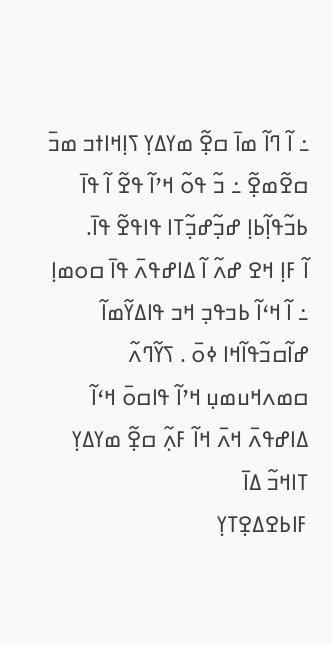߸ ߊ߬ ߣߊ߬ ߘߊ߫ ߛߐ߲߬ ߘߌߡߌ߲ ߖߊ߲ߞߊߙߏ ߘߏ߫ ߛߐ߬ߘߐ߲߬ ߸ ߏ߬ ߟߋ߬ ߞߴߊ߬ ߟߐ߬ ߊ߬ ߟߊ߫ ߕߏ߬ߟߊ߲߬ߕߊ߲ ߝߏ߲߬ߝߏ߲߬ߠߊ ߟߊߟߐ߬ ߟߊ߫.
ߊ߬ ߓߊ߲ ߞߐ ߝߍ߬ ߊ߬ ߡߊߝߟߍ߫ ߟߊ߫ ߛߋߘߊ߲ ߸ ߊ߬ ߞߵߊ߬ ߕߏߟߏ߲ ߞߏ ߟߊߡߌ߬ߘߊ߬ ߝߊ߬ߛߏ߬ߟߊ߬ߞߊ ߦߋ߫ . ߖߌ߬ߣߍ߬ ߛߘߍߞߎߘߎ߲ ߞߴߊ߬ ߟߊߛߋ߫ ߞߵߊ߬ ߡߊߝߟߍ߫ ߞߍ߫ ߞߊ߬ ߓߍ߲߬ ߛߐ߲߬ ߘߌߡߌ߲ ߠߊߞߏ߬ ߡߊ߫
ߓߊߕߐߡߐ߲ߠߌ߲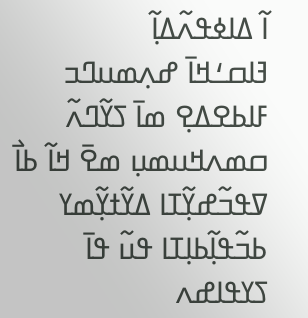ߊ߬ ߡߊߦߟߍ߬ߡߊ߲߬
ߔߊߛߑߞߊ߫ ߝߍ߲ߘߎߣߏ ߓߊߕߐߡߐ߲ ߘߊ߫ ߖߌ߬ߣߍ߬ ߛߘߍߞߎߘߎ߲ ߘߐ߫ ߞߊ߬ ߕߊ߯ ߜߟߏ߬ߝߌ߲߬ߠߊ ߡߌ߬ߙߌ߲߬ߘߌ ߕߏ߬ߟߊ߲߬ߕߊ߲ߠߊ ߟߎ߬ ߟߊ߫ ߖߌߟߊߝߍ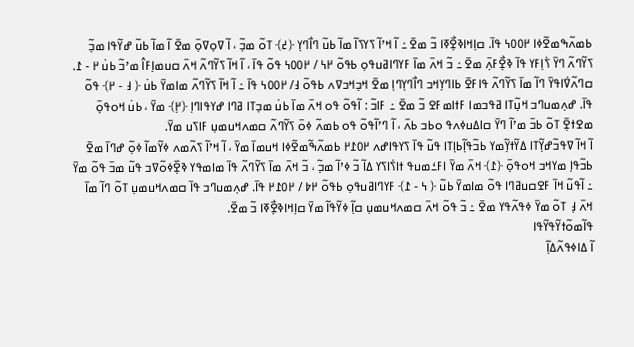ߕߘߍ߬ߒߘߐ߬ߦߊ ߂߀߀߆ ߟߊ߫. ߛߊ߲ߞߊߢߐ߲߯ߧߊ ߏ߬ ߘߐ߫ ߸ ߊ߬ ߞߴߊ߬ ߖߌߖߊ߬ ߘߊ߬ ߕߎ߬ ߣߊ߯ߣߌ߲ ﴿߄﴾ ߠߋ߬ ߘߏ߲߬ ، ߊ߬ ߜߋ߲ߜߋ߲߫ ߘߐ߫ ߊ߬ ߘߊ߬ ߕߎ߬ ߝߌ߬ߟߊ ߘߏ߲߬ ߖߌ߬ߣߍ߬ ߣߌ߫ ߖ߭ߊ߲ߓߌ ߟߊ߫ ߢߐ߲߯ߓߍ߲߫ ߘߐ߫ ߸ ߏ߬ ߞߍ߫ ߘߊ߫ ߓߌߣߊߥߎߟߋ߲ ߕߟߋ߬ ߂߆ / ߂߀߀߆ ߟߋ߬ ߟߊ߫ ، ߊ߬ ߞߊ߬ ߖߌ߬ߣߍ߬ ߞߍ߫ ߛߎߘߊ߲ߓߊ߮ ߘߴߏ߬ ߕߎ߭ ߂ - ߁. ߛߣߍ߬ߜ߭ߊߟߌ߫ ߣߊ߬ ߘߊ߫ ߖߌ߬ߣߍ߬ ߟߊߓߐ߫ ߕߊߣߌ߲ߞߏ ߣߊ߯ߣߌ߲ߣߊ߲ ߘߐ߫ ߞߏ߲ߞߏߜߍ ߕߟߋ߬ ߃/ ߂߀߀߆ ߟߊ߫ ߸ ߊ߬ ߞߊ߬ ߖߌ߬ߣߍ߬ ߘߊߘߌ߫ ߕߎ߭ ﴿ ߃ - ߂﴾ ߟߋ߬ ߟߊ߫. ߝߍ߲ߘߎߣߏ ߞߎ߲߬ߠߊ ߥߟߏߘߊ ߓߙߊߘߓߐ ߏ߬ ߘߐ߫ ߸ ߓߊߏ߬ : ߊ߬ߟߋ߬ ߟߋ ߞߍ߫ ߘߊ߫ ߕߎ߭ ߘߏ߲ߠߊ ߥߣߊ ߝߌߟߊߣߊ߲ ﴿߂߲﴾ ߘߌ߫ ، ߕߎ߭ ߞߋߟߋ߲߫ ߘߐߙߐ߲߫ ߠߋ߬ ߕߏ߫ ߘߴߊ߬ ߣߌ߫ ߛߊߡߎߦߍߟ ߋߕߏ ߕߍ߫ ، ߊ߬ ߣߴߊ߬ߟߋ߬ ߟߋ ߕߘߍ߬ ߦߋ߫ ߖߌ߬ߣߍ߬ ߛߘߍߞߎߘߎ߲ ߓߊߖߎ ߘߌ߫.
ߊ߬ ߞߊ߬ ߜߟߏ߬ߝߌ߲߬ߠߊ ߡߌ߬ߙߌ߲߬ߘߌ ߕߏ߬ߟߊ߲߬ߕߊ߲ߠߊ ߟߎ߬ ߟߊ߫ ߖߌߟߊߝߍ ߂߀߁߂ ߕߘߍ߬ߒ߬ߘߐ߬ߦߊ ߞߎߘߊ߫ ߘߌ߫ ، ߊ߬ ߞߴߊ߬ ߖߍ߬ߘߍ ߦߌ߬ߘߊ߬ ߦߋ߲߬ ߝߣߊ߫ ߘߐ߫ ߕߏ߬ߟߊ߲ ߘߌߞߏ ߞߋߟߋ߲߫ ﴿߁﴾ ߞߍ߫ ߘߌ߫ ߊߓߑߘߎߟ ߙߊߖ߭ߊߖߌ ߡߊ߬ ߏ߬ ߦߴߊ߬ ߘߏ߲߬ ، ߏ߬ ߞߍ߫ ߘߊ߫ ߖߌ߬ߣߍ߬ ߟߊ߫ ߘߊߘߟߌ ߢߐ߲߰ߦߋ߬ߜߏ ߟߎ߬ ߘߏ߫ ߟߋ߬ ߘߌ߫ ߸ ߊ߬ߟߎ߬ ߞߊ߫ ߓߐߛߎߥߣߊ ߟߋ߬ ߘߊߘߌ߫ ߕߎ߬ ﴿ ߆ - ߁﴾ ߓߌߣߊߥߎߟߋ߲ ߕߟߋ߬ ߂߈ / ߂߀߁߂ ߟߊ߫. ߝߍ߲ߘߎߣߏ ߟߊ߫ ߛߘߍߞߎߘߎ߲ ߠߋ߬ ߣߊ߬ ߘߊ߫ ߞߍ߫ ߃߲ ߠߋ߬ ߘߌ߫ ߦߟߍ߬ߟߌ ߘߐ߫ ߸ ߏ߬ ߟߋ߬ ߞߍ߫ ߛߘߍߞߎߘߎ߲ ߛߊ߲߬ ߦߌ߬ߟߊ߬ ߘߌ߫ ߛߊ߲ߞߊߢߐ߲߯ߧߊ ߏ߬ ߘߐ߫.
ߟߊ߬ߘߋ߬ߙߌ߬ߟߌ߬ߟߊ
ߊ߬ ߡߊߦߟߍ߬ߡߊ߲߬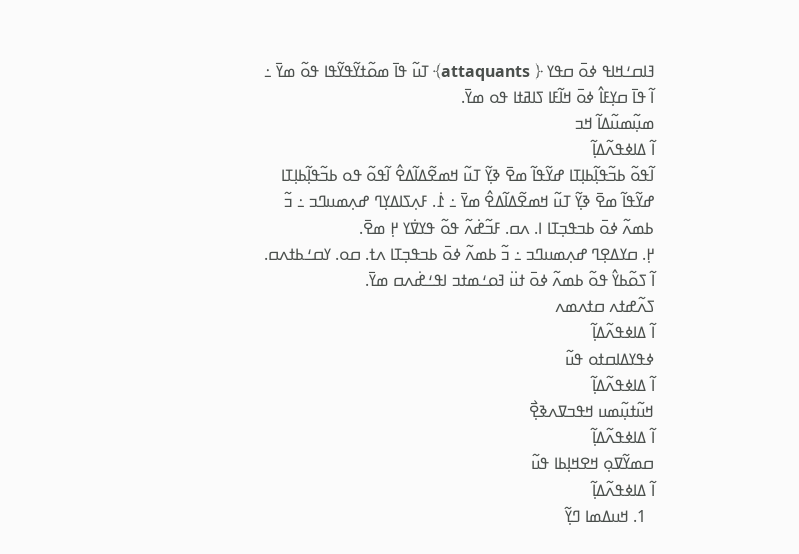ߔߊߛߑߞߊߟ ߦߋ߫ ߛߟߌ ﴿ attaquants﴾ ߠߎ߬ ߟߊ߫ ߘߋ߬ߙߌ߬ߟߌ߬ߟߊ ߟߋ߬ ߘߌ߫ ߸ ߊ߬ ߟߊ߫ ߛߌ߲ߓߊ߮ ߦߋ߫ ߞߊ߬ߓߊ ߖߊߥߙߊ ߟߋ ߘߌ߫.
ߘߎ߲߬ߘߎ߬ߡߊ߬ ߞߏ
ߊ߬ ߡߊߦߟߍ߬ߡߊ߲߬
ߊ߬ߟߋ߬ ߕߏ߬ߟߊ߲߬ߕߊ߲ߠߊ ߝߌ߬ߟߊ߬ ߘߐ߫ ߢߌ߲߬ ߠߎ߬ ߞߘߐ߬ߡߊ߬ߡߐ߮ ߊ߬ߟߋ߬ ߟߋ ߕߏ߬ߟߊ߲߬ߕߊ߲ߠߊ ߝߌ߬ߟߊ߬ ߘߐ߫ ߢߌ߲߬ ߠߎ߬ ߞߘߐ߬ߡߊ߬ߡߐ߮ ߘߌ߫ ߸ ߁߭. ߓߍ߲ߖߊߡߌ߲ߣ ߝߍ߲ߘߎߣߏ ߸ ߏ߬ ߕߘߍ߬ ߦߋ߫ ߕߏߟߏ߲ߠߊ ߊ. ߍߛ. ߓߏ߬ߝ߭ߍ߬ ߟߋ߬ ߟߌߜ߭ߌ ߂߲ ߘߐ߫.
߂߲. ߛߌߡߐ߲ߣ ߝߍ߲ߘߎߣߏ ߸ ߏ߬ ߕߘߍ߬ ߦߋ߫ ߕߏߟߏ߲ߠߊ ߍߙ. ߛߋ. ߌߛߑߕߙߍߛ. ߊ߬ ߖߋ߬ߕߌ߮ ߟߋ߬ ߕߘߍ߬ ߦߋ߫ ߙߎ߳ ߔߋߑߘߙߏ ߊߟߑߝ߭ߍߛ ߘߌ߫.
ߖߍ߬ߝߙߍ ߛߙߍߘߍ
ߊ߬ ߡߊߦߟߍ߬ߡߊ߲߬
ߦߟߌߡߊߛߙߋ ߟߎ߬
ߊ߬ ߡߊߦߟߍ߬ߡߊ߲߬
ߞߎ߬ߙߎ߲߬ߘߎ ߞߟߏߜߍߢߐ߲߯
ߊ߬ ߡߊߦߟߍ߬ߡߊ߲߬
ߛߘߌ߬ߜߋ߲ ߞߐߞߊ߲ߕߊ ߟߎ߬
ߊ߬ ߡߊߦߟߍ߬ߡߊ߲߬
  1. ߞߎߡߘߊ ߣߌ߲߬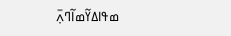ߘߟߊߡߌ߬ߘߊ߬ߣߍ߲߫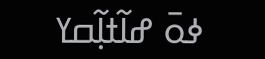ߦߋ߫ ߝߊ߬ߙߊ߲߬ߛߌ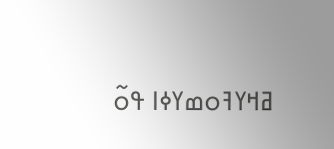ߥߞߌߔߋߘߌߦߊ ߟߋ߬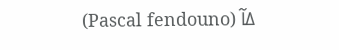ߡߊ߬ (Pascal fendouno)